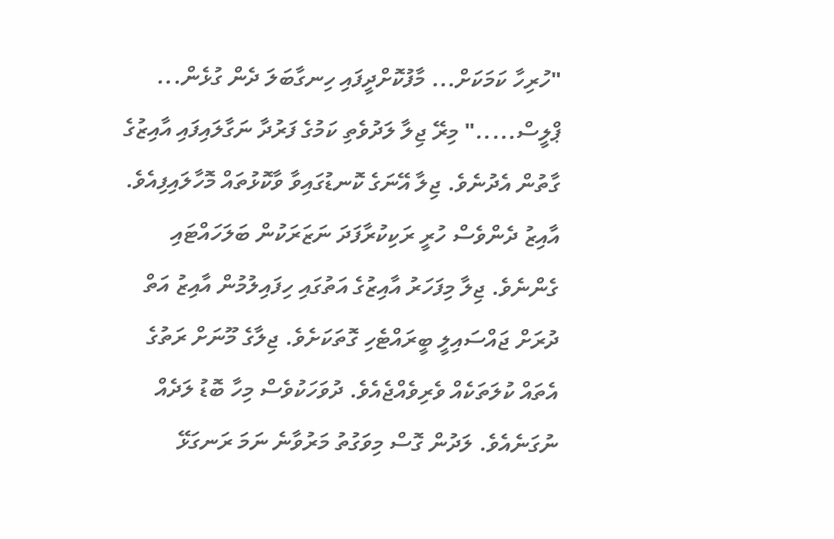"ހުރިހާ ކަމަކަށް... މާފުކޮށްދީފައި ހިނގާބަލަ ދެން ގުޅެން... ޕްލީސް....." މިރޭ ޖިލާ ލަދުވެތި ކަމުގެ ފަރުދާ ނަގާލައިފައި އާއިޒުގެ ގާތުން އެދުނެވެ. ޖިލާ އޭނަގެ ކޮނޑުގައިވާ ވާކޮޅުތައް މޮހާލައިފިއެވެ. އާއިޒު ދެންވެސް ހުރީ ރަކިކުރާފަދަ ނަޒަރަކުން ބަލަހައްޓައި ގެންނެވެ. ޖިލާ މިފަހަރު އާއިޒުގެ އަތުގައި ހިފައިލުމުން އާއިޒު އަތް ދުރަށް ޖައްސައިލީ ބީރައްޓެހި ގޮތަކަށެވެ. ޖިލާގެ މޫނަށް ރަތުގެ އެތައް ކުލަތަކެއް ވެރިވެއްޖެއެވެ. ދުވަހަކުވެސް މިހާ ބޮޑު ލަދެއް ނުގަނެއެވެ. ލަދުން ގޮސް މިވަގުތު މަރުވާނެ ނަމަ ރަނގަޅޭ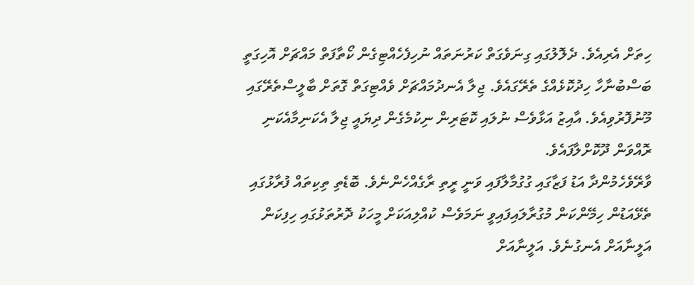ހިތަށް އެރިއެވެ. ދެލޮލުގައި ގިނަވެގަތް ކަރުނަތައް ނުހިފެހެއްޓިގެން ކޯތާފަތް މައްޗަށް އޮހިގަތީ ބަސްބުނާހާ ހިދުކޮޅެއްގެ ތެރޭގައެވެ. ޖިލާ އެނދުމައްޗަށް ވެއްޓިގަތް ގޮތަށް ބާލީސްތެރޭގައި މޫނުފޮރުވިއެވެ. އާއިޒު އަޅާވެސް ނުލައި ކޮޓަރިން ނިކުމެގެން ދިޔައީ ޖިލާ އެކަނިމާއެކަނި ރޮއްވަން ދޫކޮށްލާފައެވެ.
ވާރޭވެހެމުންދާ އަޑު ފަޒާގައި ގުގުމާލާފައި ވަނީ ރީތި ރާގެއްހެންނެވެ. ބޮޑެތި ތިކިތައް ފުރާޅުގައި ތެޅޭއަޑުން ހިމޭންކަން މުގުރާލައިފައިވީ ނަމަވެސް ކުއްލިއަކަށް މީހަކު ދޮރުތަޅުގައި ހިފިކަން އަލީނާއަށް އެނގުނެވެ. އަލީނާއަށް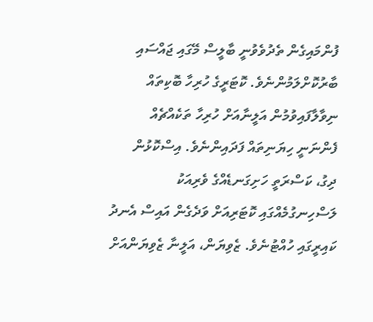ފުންމައިގެން ތެދުވެވުނީ ބާލީސް މޭގައި ޖައްސައި ބާރުކޮށްލަމުންނެވެ. ކޮޓަރީގެ ހުރިހާ ބޮކިތައް ނިވާލާފައިވުމުން އަލީނާއަށް ހުރިހާ ތަކެއްޗެއް ފެންނަނީ ހިޔަނިތައް ފަދައިންނެވެ. އިސްކޮޅުން ދިގު، ކަސްރަތީ ހަށިގަނޑެއްގެ ވެރިއަކު ލަސްހިނގުމެއްގައި ކޮޓަރިއަށް ވަދެގެން އައިސް އެނދު ކައިރީގައި ހުއްޓުނެވެ. ޒެވިޔަން، އަލީނާ ޒެވިޔަންއަށް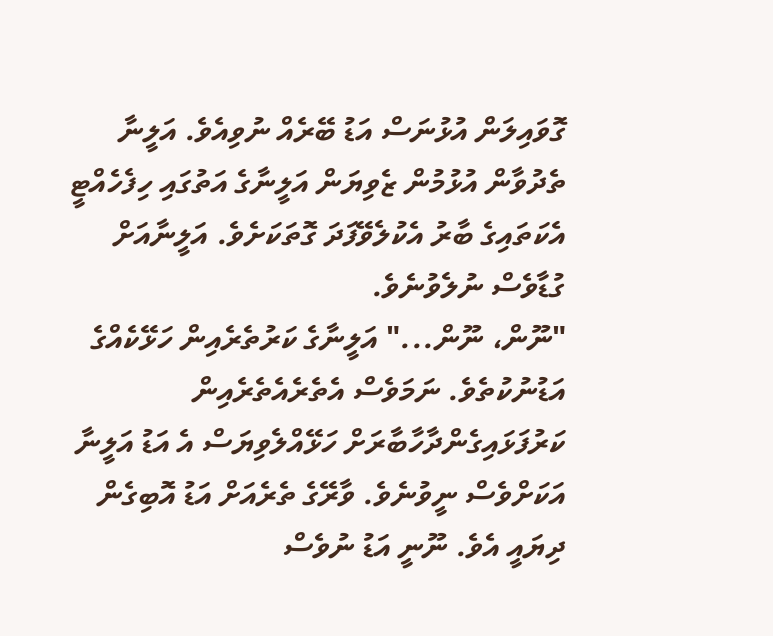ގޮވައިލަން އުޅުނަސް އަޑު ބޭރެއް ނުވިއެވެ. އަލީނާ ތެދުވާން އުޅުމުން ޒެވިޔަން އަލީނާގެ އަތުގައި ހިފެހެއްޓީ އެކަތައިގެ ބާރު އެކުލެވޭފަދަ ގޮތަކަށެވެ. އަލީނާއަށް ގުޑާވެސް ނުލެވުނެވެ.
"ނޫން، ނޫން..." އަލީނާގެ ކަރުތެރެއިން ހަޅޭކެއްގެ އަޑުނުކުތެވެ. ނަމަވެސް އެތެރެއެތެރެއިން ކަރުފަޅައިގެންދާހާބާރަށް ހަޅޭއްލެވިޔަސް އެ އަޑު އަލީނާ އަކަށްވެސް ނީވުނެވެ. ވާރޭގެ ތެރެއަށް އަޑު އޮބިގެން ދިޔައީ އެވެ. ނޫނީ އަޑު ނުވެސް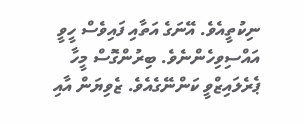ނިކުތީއެވެ. އޭނަގެ އަތާއި ފައިވެސް ހީވީ އައްސިވިހެންނެވެ. ބިރުންގޮސް މީހާ ޕެރެލައިޒްވީ ކަންނޭގެއެވެ. ޒެވިޔަން އާއި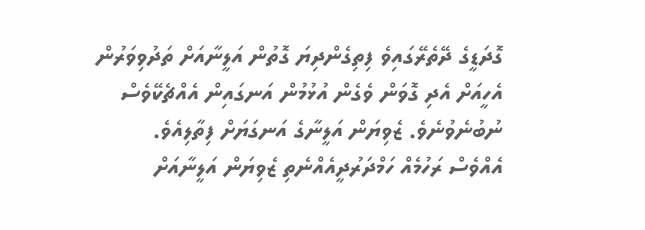ގޮދަޑީގެ ދޭތެރޭގައިވެ ފިތިގެންދިޔަ ގޮތުން އަލީނާއަށް ތަދުވިވަރުން އެހީއަށް އެދި ގޮވަން ވެގެން އުޅުމުން އަނގައިން އެއްޗެކޭވެސް ނުބުނެވުނެވެ. ޒެވިޔަން އަލީނާގެ އަނގަޔަށް ފިތާލިއެވެ. އެއްވެސް ރަހުމެއް ހަމްދަރުދީއެއްނެތި ޒެވިޔަން އަލީނާއަށް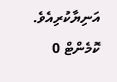އަނިޔާކުރިއެވެ.
ކޮމެންޓް 0